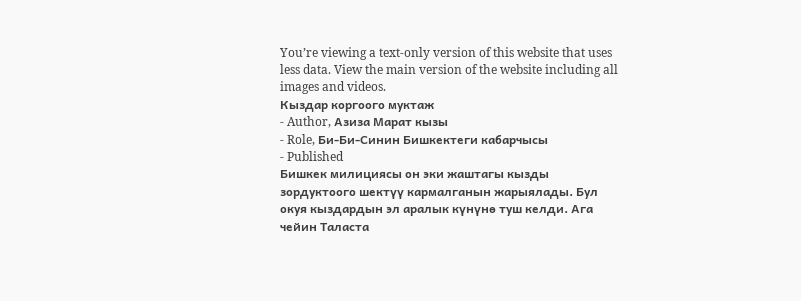You’re viewing a text-only version of this website that uses less data. View the main version of the website including all images and videos.
Кыздар коргоого муктаж
- Author, Азиза Марат кызы
- Role, Би-Би-Синин Бишкектеги кабарчысы
- Published
Бишкек милициясы он эки жаштагы кызды зордуктоого шектүү кармалганын жарыялады. Бул окуя кыздардын эл аралык күнүнө туш келди. Ага чейин Таласта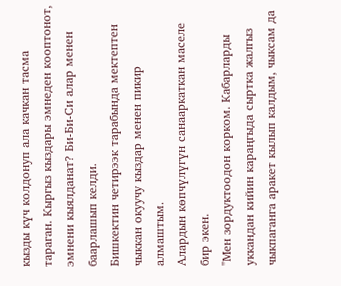кызды күч колдонуп ала качкан тасма тараган. Кыргыз кыздары эмнеден кооптонот, эмнени кыялданат? Би-Би-Си алар менен баарлашып келди.
Бишкектин четирээк тарабында мектептен чыккан окуучу кыздар менен пикир алмаштым.
Алардын көпчүлүгүн санааркаткан маселе бир экен.
"Мен зордуктоодон корком. Кабарларды уккандан кийин караңгыда сыртка жалгыз чыкпаганга аракет кылып калдым, чыксам да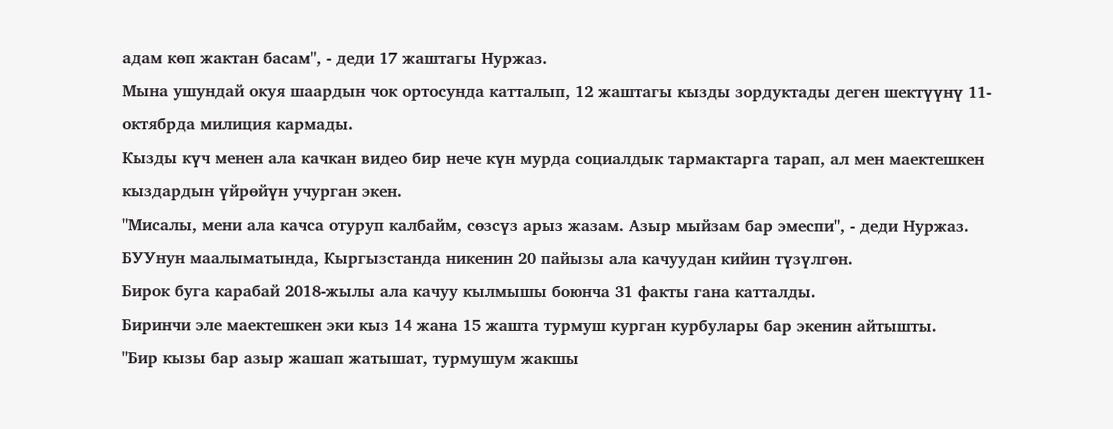адам көп жактан басам", - деди 17 жаштагы Нуржаз.
Мына ушундай окуя шаардын чок ортосунда катталып, 12 жаштагы кызды зордуктады деген шектүүнү 11-октябрда милиция кармады.
Кызды күч менен ала качкан видео бир нече күн мурда социалдык тармактарга тарап, ал мен маектешкен кыздардын үйрөйүн учурган экен.
"Мисалы, мени ала качса отуруп калбайм, сөзсүз арыз жазам. Азыр мыйзам бар эмеспи", - деди Нуржаз.
БУУнун маалыматында, Кыргызстанда никенин 20 пайызы ала качуудан кийин түзүлгөн.
Бирок буга карабай 2018-жылы ала качуу кылмышы боюнча 31 факты гана катталды.
Биринчи эле маектешкен эки кыз 14 жана 15 жашта турмуш курган курбулары бар экенин айтышты.
"Бир кызы бар азыр жашап жатышат, турмушум жакшы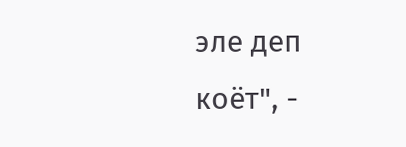эле деп коёт", -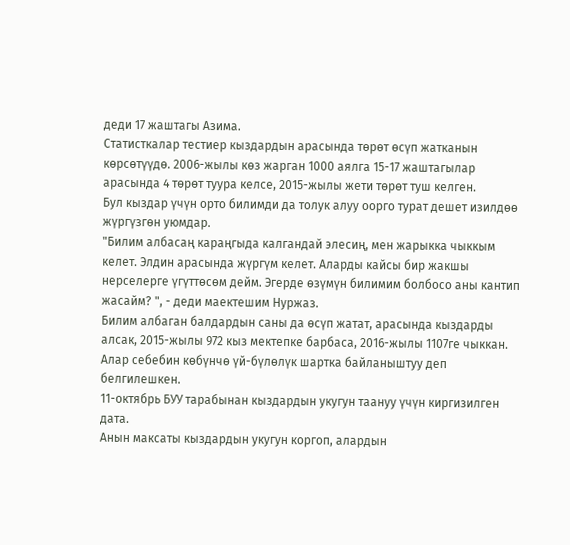деди 17 жаштагы Азима.
Статисткалар тестиер кыздардын арасында төрөт өсүп жатканын көрсөтүүдө. 2006-жылы көз жарган 1000 аялга 15-17 жаштагылар арасында 4 төрөт туура келсе, 2015-жылы жети төрөт туш келген.
Бул кыздар үчүн орто билимди да толук алуу оорго турат дешет изилдөө жүргүзгөн уюмдар.
"Билим албасаң караңгыда калгандай элесиң, мен жарыкка чыккым келет. Элдин арасында жүргүм келет. Аларды кайсы бир жакшы нерселерге үгүттөсөм дейм. Эгерде өзүмүн билимим болбосо аны кантип жасайм? ", - деди маектешим Нуржаз.
Билим албаган балдардын саны да өсүп жатат, арасында кыздарды алсак, 2015-жылы 972 кыз мектепке барбаса, 2016-жылы 1107ге чыккан. Алар себебин көбүнчө үй-бүлөлүк шартка байланыштуу деп белгилешкен.
11-октябрь БУУ тарабынан кыздардын укугун таануу үчүн киргизилген дата.
Анын максаты кыздардын укугун коргоп, алардын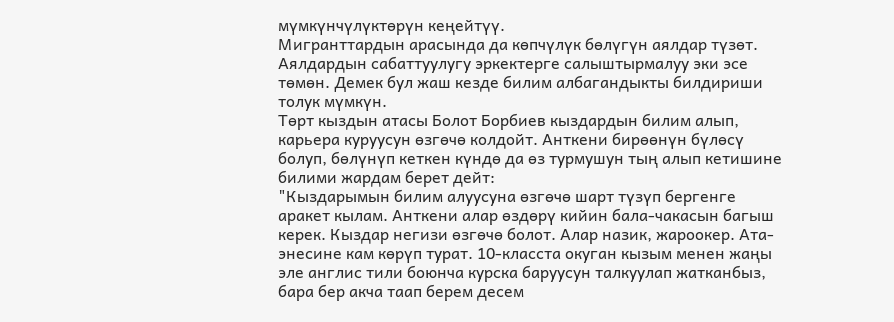мүмкүнчүлүктөрүн кеңейтүү.
Мигранттардын арасында да көпчүлүк бөлүгүн аялдар түзөт. Аялдардын сабаттуулугу эркектерге салыштырмалуу эки эсе төмөн. Демек бул жаш кезде билим албагандыкты билдириши толук мүмкүн.
Төрт кыздын атасы Болот Борбиев кыздардын билим алып, карьера куруусун өзгөчө колдойт. Анткени бирөөнүн бүлөсү болуп, бөлүнүп кеткен күндө да өз турмушун тың алып кетишине билими жардам берет дейт:
"Кыздарымын билим алуусуна өзгөчө шарт түзүп бергенге аракет кылам. Анткени алар өздөрү кийин бала-чакасын багыш керек. Кыздар негизи өзгөчө болот. Алар назик, жароокер. Ата-энесине кам көрүп турат. 10-класста окуган кызым менен жаңы эле англис тили боюнча курска баруусун талкуулап жатканбыз, бара бер акча таап берем десем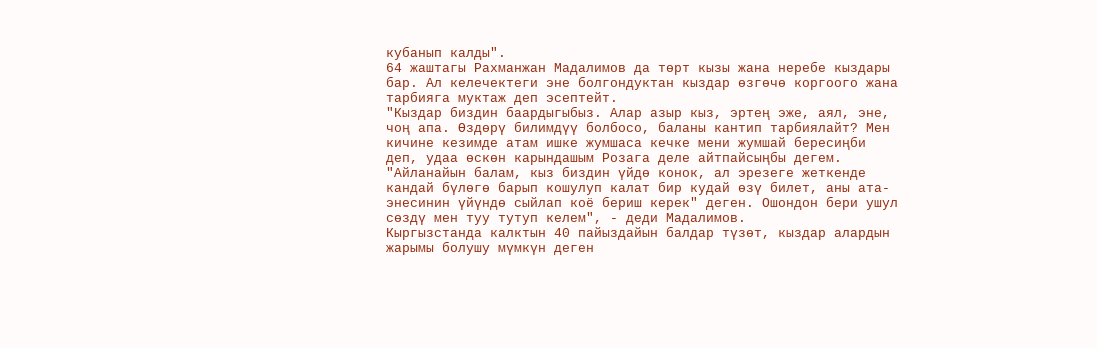кубанып калды".
64 жаштагы Рахманжан Мадалимов да төрт кызы жана неребе кыздары бар. Ал келечектеги эне болгондуктан кыздар өзгөчө коргоого жана тарбияга муктаж деп эсептейт.
"Кыздар биздин баардыгыбыз. Алар азыр кыз, эртең эже, аял, эне, чоң апа. Өздөрү билимдүү болбосо, баланы кантип тарбиялайт? Мен кичине кезимде атам ишке жумшаса кечке мени жумшай бересиңби деп, удаа өскөн карындашым Розага деле айтпайсыңбы дегем. "Айланайын балам, кыз биздин үйдө конок, ал эрезеге жеткенде кандай бүлөгө барып кошулуп калат бир кудай өзү билет, аны ата-энесинин үйүндө сыйлап коё бериш керек" деген. Ошондон бери ушул сөздү мен туу тутуп келем", - деди Мадалимов.
Кыргызстанда калктын 40 пайыздайын балдар түзөт, кыздар алардын жарымы болушу мүмкүн деген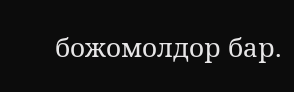божомолдор бар.